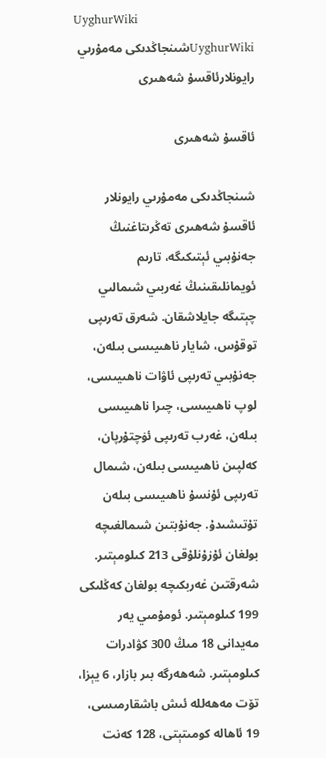UyghurWiki
UyghurWikiشىنجاڭدىكى مەمۇرىي رايونلارئاقسۇ شەھىرى

ئاقسۇ شەھىرى

شىنجاڭدىكى مەمۇرىي رايونلار ئاقسۇ شەھىرى تەڭرىتاغنىڭ جەنۇبىي ئېتىكىگە، تارىم ئويمانلىقىنىڭ غەربىي شىمالىي چېتىگە جايلاشقان. شەرق تەرىپى توقۇس، شايار ناھىيىسى بىلەن، جەنۇبىي تەرىپى ئاۋات ناھىيىسى، لوپ ناھىيىسى، چىرا ناھىيىسى بىلەن، غەرب تەرىپى ئۈچتۇرپان، كەلپىن ناھىيىسى بىلەن، شىمال تەرىپى ئۇنسۇ ناھىيىسى بىلەن تۇتىشىدۇ. جەنۇبتىن شىمالغىچە بولغان ئۇزۇنلۇقى 213 كىلومېتىر. شەرقتىن غەربكىچە بولغان كەڭلىكى 199 كىلومېتىر. ئومۇمىي يەر مەيدانى 18 مىڭ 300 كۋادرات كىلومېتىر. شەھەرگە بىر بازار، 6 يېزا، تۆت مەھەللە ئىش باشقارمىسى، 19 ئاھالە كومىتېتى، 128 كەنت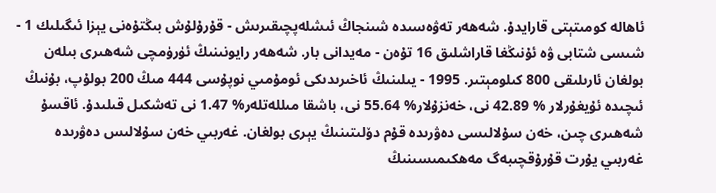ئاھالە كومىتېتى قارايدۇ. شەھەر تەۋەسىدە شىنجاڭ ئىشلەپچىقىرىش - قۇرۇلۇش بىڭتۇەنى يېزا ئىگىلىك 1 - شىسى شتابى ۋە ئۇنىڭغا قاراشلىق 16 تۇەن - مەيدانى بار. شەھەر رايونىنىڭ ئۈرۈمچى شەھىرى بىلەن بولغان ئارىلىقى 800 كىلومېتىر. 1995 - يىلىنىڭ ئاخىرىدىكى ئومۇمىي نوپۇسى 444 مىڭ 200 بولۇپ، بۇنىڭ ئىچىدە ئۇيغۇرلار % 42.89 نى، خەنزۇلار% 55.64 نى، باشقا مىللەتلەر% 1.47 نى تەشكىل قىلىدۇ. ئاقسۇ شەھىرى چىن، خەن سۇلالىسى دەۋرىدە قۇم دۆلىتىنىڭ يېرى بولغان. غەربىي خەن سۇلالىس دەۋرىدە غەربىي يۇرت قۇرۇقچىبەگ مەھكىمىسىنىڭ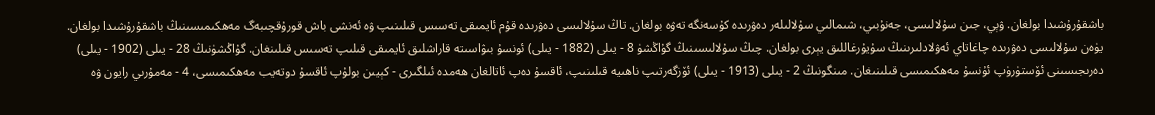باشقۇرۇشىدا بولغان. ۋېي، جىن سۇلالىسى، جەنۇبىي، شىمالىي سۇلالىلەر دەۋرىدە كۇسەنگە تەۋە بولغان. تاڭ سۇلالىسى دەۋرىدە قۇم ئايمىقى تەسىس قىلىنىپ ۋە ئەنشى باش قورۇقچىبەگ مەھكىمىسىنىڭ باشقۇرۇشىدا بولغان. يۈەن سۇلالىسى دەۋرىدە چاغاتاي ئەۋلادلىرىنىڭ سۇيۇرغاللىق يېرى بولغان. چىڭ سۇلالىسىنىڭ گۇاڭشۈ 8 - يىلى (1882 - يىلى) ئونسۇ بىۋاسىتە قاراشلىق ئايمىقى قىلىپ تەسىس قىلىنغان. گۇاڭشۈنىڭ 28 - يىلى (1902 - يىلى) دەرىجىسىنى ئۆستۈرۈپ ئۇنسۇ مەھكىمىسى قىلىنىغان. مىنگونىڭ 2 - يىلى (1913 - يىلى) ئۆزگەرتىپ ناھىيە قىلىنىپ، ئاقسۇ دەپ ئاتالغان ھەمدە ئىلگىرى - كېيىن بولۇپ ئاقسۇ دوتەيب مەھكىمىسى، 4 - مەمۇرىي رايون ۋە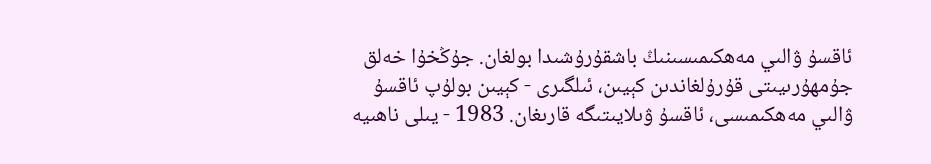ئاقسۇ ۋالىي مەھكىمىسىنىڭ باشقۇرۇشىدا بولغان. جۇڭخۇا خەلق جۇمھۇرىيىتى قۇرۇلغاندىن كېيىن، ئىلگىرى - كېيىن بولۇپ ئاقسۇ ۋالىي مەھكىمىسى، ئاقسۇ ۋىلايىتىگە قارىغان. 1983 - يىلى ناھىيە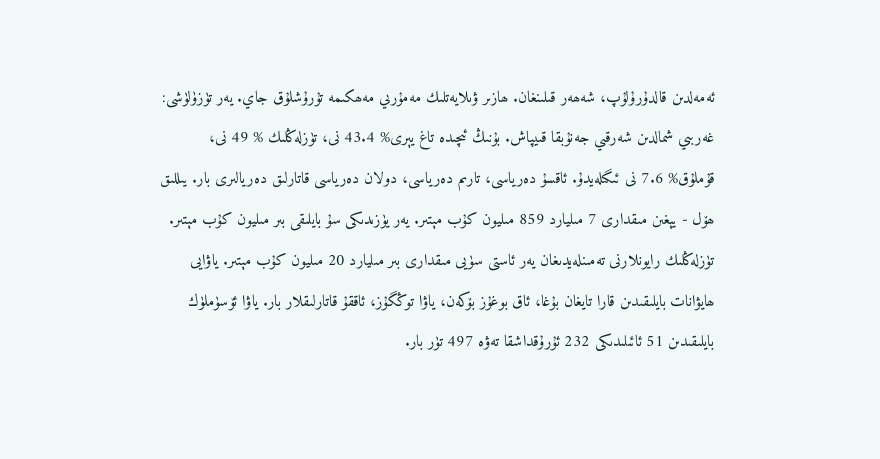ئەمەلدىن قالدۇرۇلۇپ، شەھەر قىلىنغان. ھازىر ۋىلايەتلىك مەمۇرىي مەھكىمە تۇرۇشلۇق جاي. يەر تۈزۈلۈشى: غەربىي شمالدىن شەرقىي جەنۇبقا قىيپاش. بۇنىڭ ئىچىدە تاغ يېرى% 43.4 نى، تۈزلەڭلىك % 49 نى، قۇملۇق% 7.6 نى ئىگىلەيدۇ. ئاقسۇ دەرياسى، تارىم دەرياسى، دولان دەرياسى قاتارلىق دەريالىرى بار. يىللىق ھۆل - يېغىن مىقدارى 7 مىليارد 859 مىليون كۇب مېتىر. يەر يۈزىدىكى سۇ بايلىقى بىر مىليون كۇب مېتىر. تۈزلەڭلىك رايونلارنى تەمىنلەيدىغان يەر ئاستى سۈيى مىقدارى بىر مىليارد 20 مىليون كۇب مېتىر. ياۋايى ھايۋانات بايلىقىدىن قارا تايغان بۇغا، ئاق بوغۇز بۆكەن، ياۋا توڭگۇز، ئاققۇ قاتارلىقلار بار. ياۋا ئۆسۈملۈك بايلىقىدىن 51 ئائىلىدىكى 232 ئۇرۇقداشقا تەۋە 497 تۈر بار.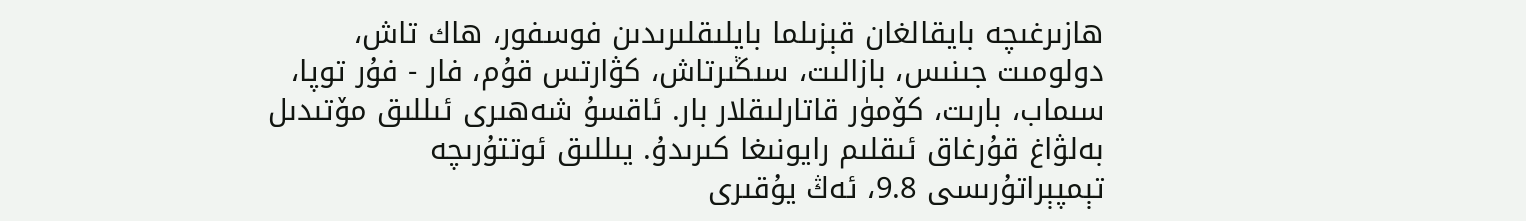ھازىرغىچە بايقالغان قېزىلما بايلىقلىرىدىن فوسفور، ھاك تاش، دولومىت جىنىس، بازالىت، سىڭىرتاش، كۋارتس قۇم، فار - فۇر توپا، سىماب، بارىت، كۆمۈر قاتارلىقلار بار. ئاقسۇ شەھىرى ئىللىق مۆتىدىل بەلۋاغ قۇرغاق ئىقلىم رايونىغا كىرىدۇ. يىللىق ئوتتۇرىچە تېمپېراتۇرىسى 9.8، ئەڭ يۇقىرى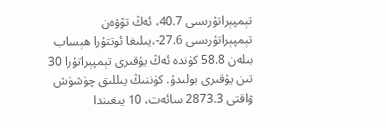تېمپېراتۇرىسى 40.7، ئەڭ تۆۋەن تېمپېراتۇرىسى 27.6-،يىلىغا ئوتتۇرا ھېساب بىلەن 58.8 كۈندە ئەڭ يۇقىرى تېمپېراتۇرا 30 تىن يۇقىرى بولىدۇ. كۈننىڭ يىللىق چۈشۈش ۋاقتى 2873.3 سائەت، 10 يىغىندا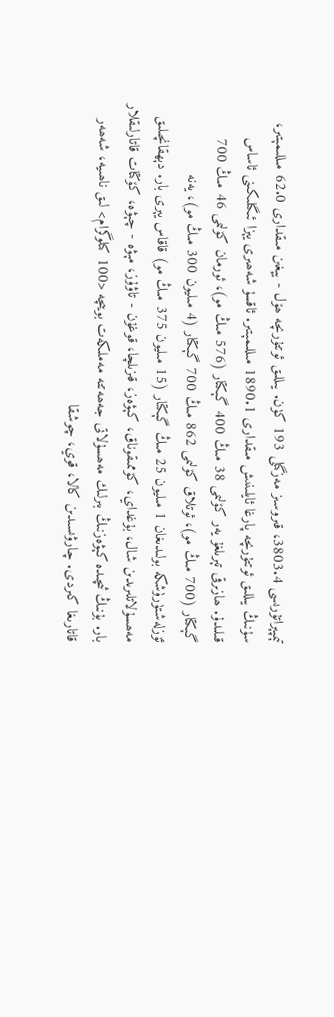تېمپېراتۇرىسى 3803.4، قىروسىز مەزگىلى 193 كۈن. يىللىق ئوتتۇرىچە ھۆل - يېغىن مىقدارى 62.0 مىللىمېتىر، سۇنىڭ يىللىق ئوتتۇرىچە پارغا ئايلىنىش مىقدارى 1890.1 مىللىمېتىر. ئاقسۇ شەھىرى يېزا ئىگىلىكىنى ئاساس قىلىدۇ. ھازىرقى تېرىلغۇ يەر كۆلىمى 38 مىڭ 400 گېكتار (576 مىڭ مو)، ئورمان كۆلىمى 46 مىڭ 700 گېكتار (700 مىڭ مو)، ئوتلاق كۆلىمى 862 مىڭ 700 گېكتار (4 مىليون 300 مىڭ مو)، يەنە ئۆزلەشتۈرۈشكە بولىدىغان 1 مىليون 25 مىڭ گېكتار (15 مىليون 375 مىڭ مو) قاقاس يېرى بار. دېھقانچىلىق مەھسۇلاتلىرىدىن شال، بۇغداي، كۆممىقوناق، كېۋەز، قىزىلچا، قوغۇن - تاۋۇز، مېۋە - چېۋە، كۆكتات قاتارلىقلار بار. بۇنىڭ ئىچىدە كېۋەزنىڭ بىرلىك مەھسۇلاتى جەھەتتە مەملىكەت بويىچە <100 كىلوگرام> لىق ناھىيە، شەھەر قاتارىغا كىردى. چارۋىسىدىن كالا، قوي، چوشقا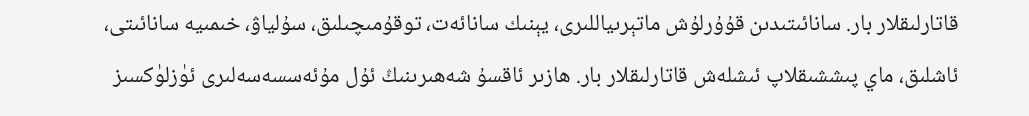قاتارلىقلار بار. سانائىتىدىن قۇۇرلۇش ماتېرىياللىرى، يېنىك سانائەت، توقۇمىچىلىق، سۇلياۋ، خىمىيە سانائىتى، ئاشلىق، ماي پىششىقلاپ ئىشلەش قاتارلىقلار بار. ھازىر ئاقسۇ شەھىرىنىڭ ئۇل مۇئەسسەسەلىرى ئۈزلۈكسىز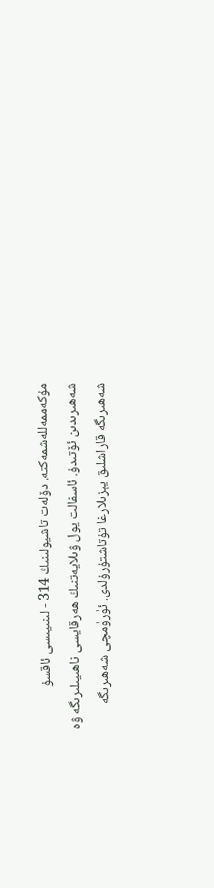مۇكەممەللەشمەكتە. دۆلەت تاشيولىنىڭ 314 - لىنىيىسى ئاقسۇ شەھىرىدىن ئۆتىدۇ. ئاسفالت يول ۋىلايەتنىڭ ھەرقايسى ناھىيىلىرىگە ۋە شەھىرىگە قاراشلىق يېزىلارغا تۇتاشتۇرۇلدى. ئۈرۈمچى شەھىرىگە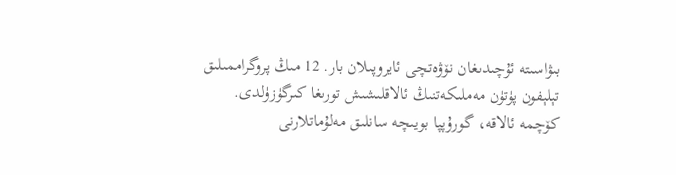بىۋاسىتە ئۇچىدىغان نۆۋەتچى ئايروپىلان بار. 12 مىڭ پروگراممىلىق تېلېفون پۈتۈن مەملىكەتنىڭ ئالاقلىشىش تورىغا كىرگۈزۈلدى. كۆچمە ئالاقە، گورۇپپا بويىچە سانلىق مەلۇماتلارنى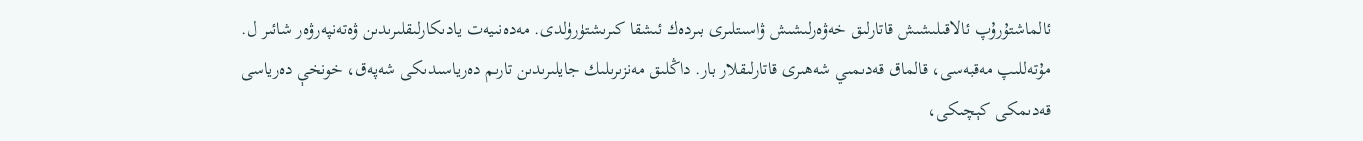ئالماشتۇرۇپ ئالاقىلىشىش قاتارلىق خەۋەرلىشىش ۋاسىتلىرى بىردەك ئىشقا كىرىشتۈرۈلدى. مەدەنىيەت يادىكارلىقلىرىدىن ۋەتەنپەرۋەر شائىر ل. مۇتەللىپ مەقبەسى، قالماق قەدىمىي شەھىرى قاتارلىقلار بار. داڭلىق مەنزىرىلىك جايلىرىدىن تارىم دەرياسىدىكى شەپەق، خونخې دەرياسى قەدىمكى كېچىكى،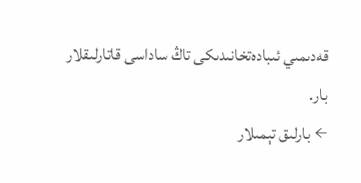قەدىمىي ئىبادەتخانىدىكى تاڭ ساداسى قاتارلىقلار بار.
← بارلىق تېمىلار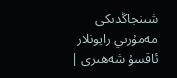شىنجاڭدىكى مەمۇرىي رايونلار
ئاقسۇ شەھىرى |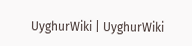UyghurWiki | UyghurWiki